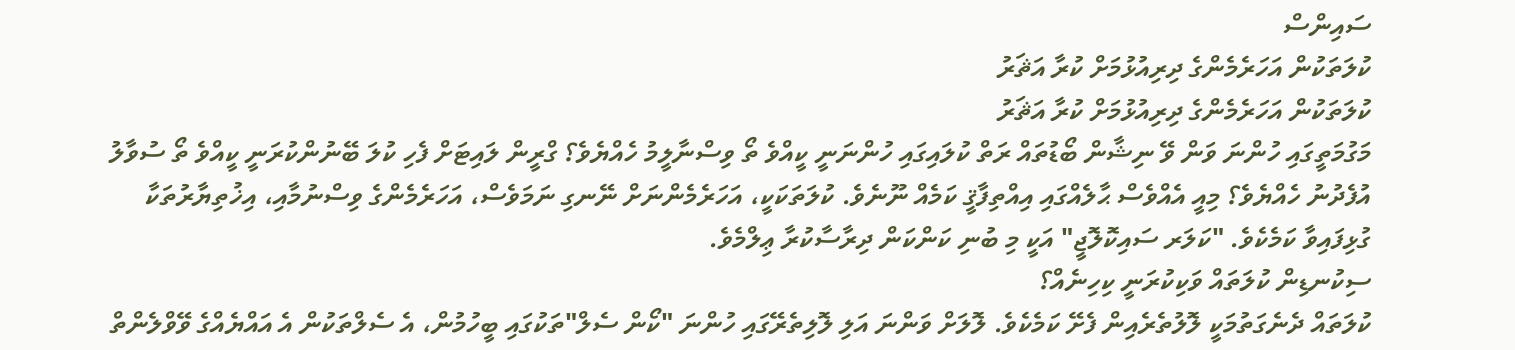ސައިންސް
ކުލަތަކުން އަހަރެމެންގެ ދިރިއުޅުމަށް ކުރާ އަޘަރު
ކުލަތަކުން އަހަރެމެންގެ ދިރިއުޅުމަށް ކުރާ އަޘަރު
މަގުމަތީގައި ހުންނަ ވަން ވޭ ނިޝާން ބޯޑުތައް ރަތް ކުލައިގައި ހުންނަނީ ކީއްވެ ތޯ ވިސްނާލީމު ހެއްޔެވެ؟ ގްރީން ލައިޓަށް ފެހި ކުލަ ބޭނުންކުރަނީ ކީއްވެ ތޯ ސުވާލު އުފެދުނު ހެއްޔެވެ؟ މިއީ އެއްވެސް ޙާލެއްގައި އިއްތިފާޤީ ކަމެއް ނޫނެވެ. ކުލަތަކަކީ، އަހަރެމެންނަށް ނޭނގި ނަމަވެސް، އަހަރެމެންގެ ވިސްނުމާއި، އިޚުތިޔާރުތަކާ ގުޅިފައިވާ ކަމެކެވެ. "ކަލަރ ސައިކޮލޮޖީ" އަކީ މި ބުނި ކަންކަން ދިރާސާކުރާ ޢިލްމެވެ.
ސިކުނޑިން ކުލަތައް ވަކިކުރަނީ ކިހިނެއް؟
ކުލަތައް ދެނެގަތުމަކީ ލޮލުތެރެއިން ފެށޭ ކަމެކެވެ. ލޮލަށް ވަންނަ އަލި ލޮލިތެރޭގައި ހުންނަ "ކޯން ސެލް"ތަކުގައި ބީހުމުން، އެ ސެލްތަކުން އެ އައްޔެއްގެ ވޭވްލެންތް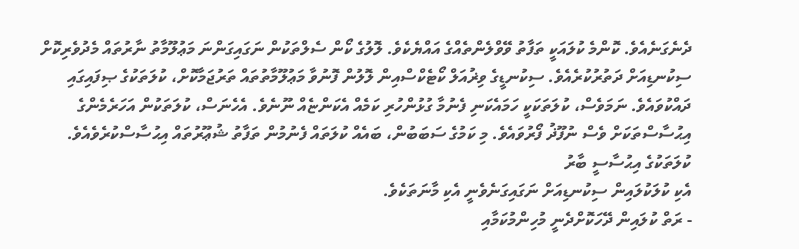ދެނެގަނެއެވެ. ކޮންމެ ކުލައަކީ ތަފާތު ވޭވްލެންތެއްގެ އައްޔެކެވެ. ލޮލުގެ ކޯން ސެލްތަކުން ނަގައިގަންނަ މަޢުލޫމާތު ނާރުތައް މެދުވެރިކޮށް ސިކުނޑިއަށް ދަތުރުކުރެއެވެ. ސިކުނޑީގެ ވިޜުއަލް ކޯޓެކްސްއިން ލޮލުން ފޮނުވާ މަޢުލޫމާތުތައް ތަރުޖަމާކޮށް، ކުލަތަކުގެ ޞިފައިގައި ދައްކުވައެވެ. ނަމަވެސް، ކުލަތަކަކީ ހަމައެކަނި ފެނުމާ ގުޅުންހުރި ކަމެއް އެކަންޏެއް ނޫނެވެ. އެހެނަސް، ކުލަތަކުން އަހަރެމެންގެ އިޙުސާސްތަކަށް ވެސް ނުފޫޛު ފޯރުވައެވެ. މި ކަމުގެ ސަބަބުން، ބައެއް ކުލަތައް ފެނުމުން ތަފާތު ޝުޢޫރުތައް އިޙުސާސްކުރެވެއެވެ.
ކުލަތަކުގެ އިޙުސާސީ ބާރު
އެކި ކުލަކުލައިން ސިކުނޑިއަށް ނަގައިގަނެވެނީ އެކި މާނަތަކެވެ.
- ރަތް ކުލައިން ދޭހަކޮށްދެނީ މުހިންމުކަމާއި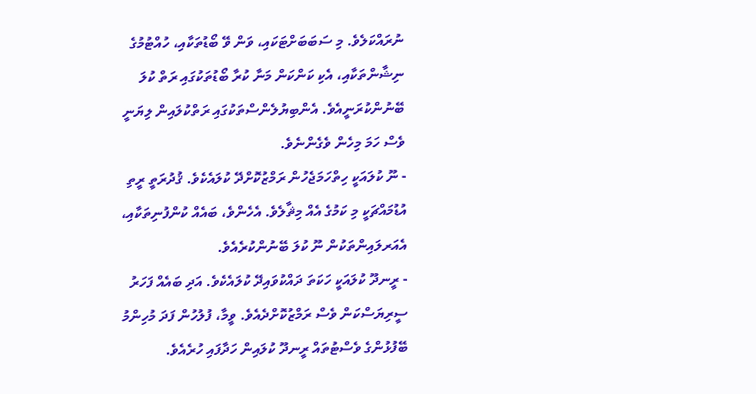ނުރައްކަލެވެ. މި ސަބަބަށްޓަކައި، ވަން ވޭ ބޯޑުތަކާއި، ހުއްޓުމުގެ ނިޝާންތަކާއި، އެކި ކަންކަން މަނާ ކުރާ ބޯޑުތަކުގައި ރަތް ކުލަ ބޭނުންކުރަނީއެވެ. އެންބިޔުލެންސްތަކުގައި ރަތްކުލައިން ލިޔަނީ ވެސް ހަމަ މިހެން ވެގެންނެވެ.
- ނޫ ކުލައަކީ ހިތްހަމަޖެހުން ރަމްޒުކޮށްދޭ ކުލައެކެވެ. ޤުދުރަތީ ރީތި އުޑުމައްޗަކީ މި ކަމުގެ އެއް މިޘާލެވެ. އެހެންވެ، ބައެއް ކުންފުނިތަކާއި، އެއަރލައިންތަކުން ނޫ ކުލަ ބޭނުންކުރެއެވެ.
- ރީނދޫ ކުލައަކީ ހަކަތަ ދައްކުވައިދޭ ކުލައެކެވެ. އަދި ބައެއް ފަހަރު ސީރިޔަސްކަން ވެސް ރަމްޒުކޮށްދެއެވެ. ވީމާ، ފުލުހުން ފަދަ މުހިންމު ބޭފުޅުންގެ ވެސްޓުތައް ރީނދޫ ކުލައިން ހަދާފައި ހުރެއެވެ.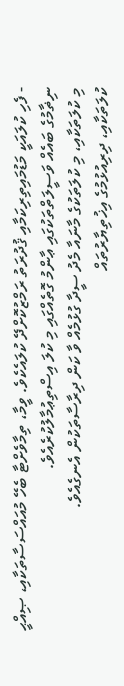- ފެހި ކުލައަކީ މަޑުމައިތިރިކަމާއި ޤުދުރަތު ރަމްޒުކޮށްދޭ ކުލައެކެވެ. ވީމާ، ތިމާވެށްޓާ ބެހޭ މުއައްސަސާތަކާއި، ޞިއްޙީ ނިޡާމުގެ ބައެއް ވަސީލަތްތަކުގައި ޢާންމު ގޮތެއްގައި މި ކުލަ އިސްތިޢުމާލުކުރެއެވެ.
މި ކުލަތަކާއި، މި ކުލަތަކުގެ މާނައާ މެދު ސީދާ ގުޅުމެއް ވާ ކަން ދިރާސާތަކުން އެނގެއެވެ.
ކުލަތަކާއި، ދިރިއުޅުމުގެ އިޚުތިޔާރުތައް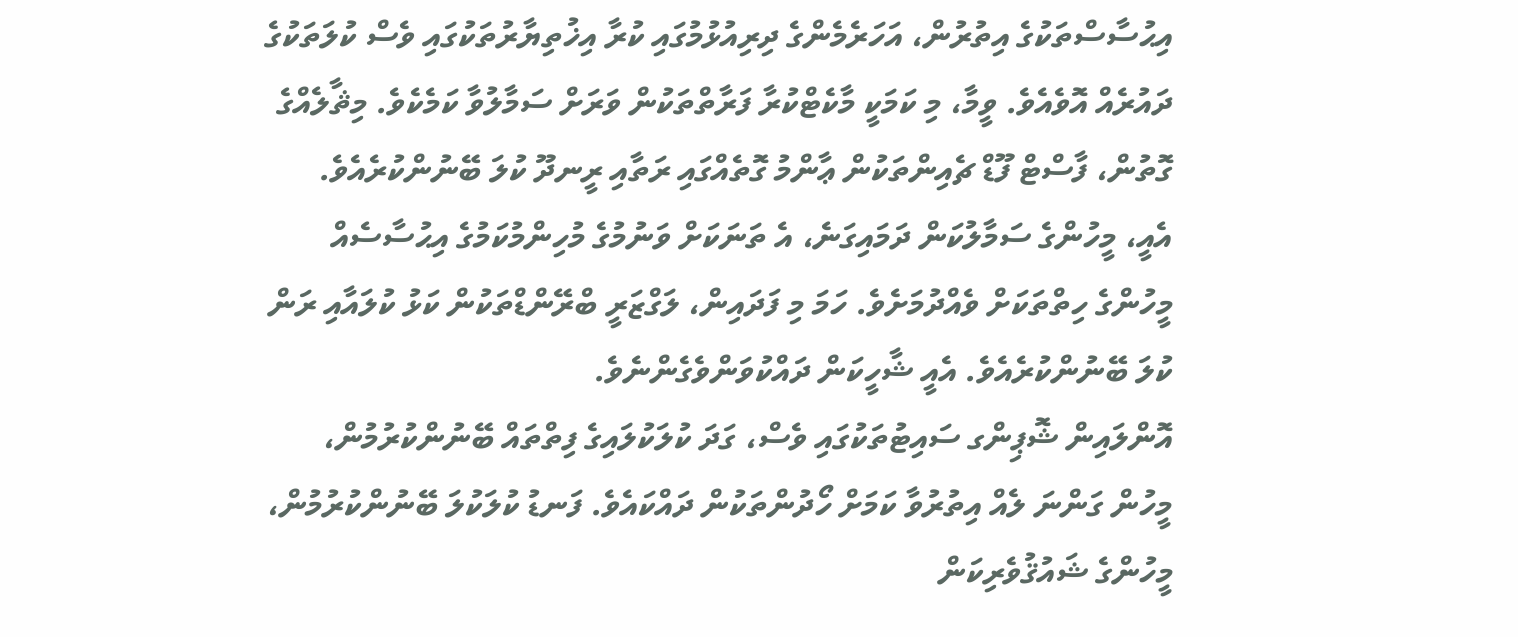އިޙުސާސްތަކުގެ އިތުރުން، އަހަރެމެންގެ ދިރިއުޅުމުގައި ކުރާ އިޚުތިޔާރުތަކުގައި ވެސް ކުލަތަކުގެ ދައުރެއް އޮވެއެވެ. ވީމާ، މި ކަމަކީ މާކެޓްކުރާ ފަރާތްތަކުން ވަރަށް ސަމާލުވާ ކަމެކެވެ. މިޘާލެއްގެ ގޮތުން، ފާސްޓް ފޫޑް ޗެއިންތަކުން ޢާންމު ގޮތެއްގައި ރަތާއި ރީނދޫ ކުލަ ބޭނުންކުރެއެވެ. އެއީ، މީހުންގެ ސަމާލުކަން ދަމައިގަނެ، އެ ތަނަކަށް ވަނުމުގެ މުހިންމުކަމުގެ އިޙުސާސެއް މީހުންގެ ހިތްތަކަށް ވެއްދުމަށެވެ. ހަމަ މި ފަދައިން، ލަގްޒަރީ ބްރޭންޑްތަކުން ކަޅު ކުލައާއި ރަން ކުލަ ބޭނުންކުރެއެވެ. އެއީ ޝާހީކަން ދައްކުވަންވެގެންނެވެ.
އޮންލައިން ޝޮޕިންގ ސައިޓުތަކުގައި ވެސް، ގަދަ ކުލަކުލައިގެ ފިތްތައް ބޭނުންކުރުމުން، މީހުން ގަންނަ ލެއް އިތުރުވާ ކަމަށް ހޯދުންތަކުން ދައްކައެވެ. ފަނޑު ކުލަކުލަ ބޭނުންކުރުމުން، މީހުންގެ ޝައުޤުވެރިކަން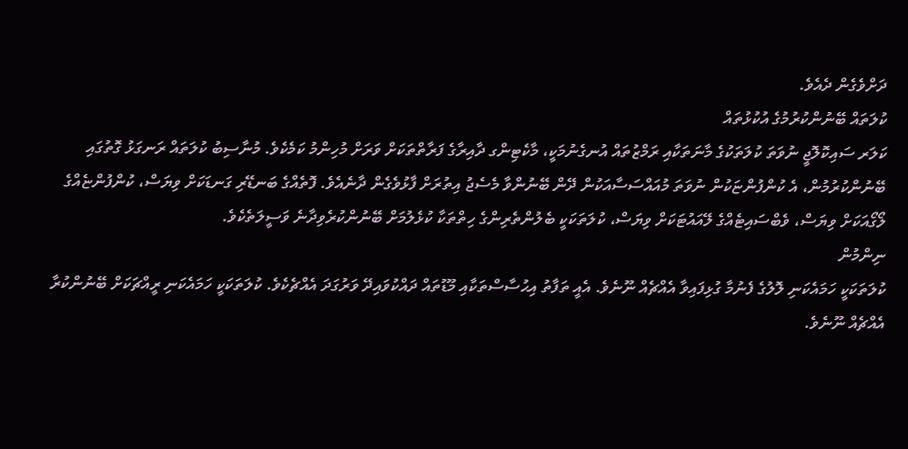ދަށްވެގެން ދެއެވެ.
ކުލަތައް ބޭނުންކުރުމުގެ އުކުޅުތައް
ކަލަރ ސައިކޮލޮޖީ ނުވަތަ ކުލަތަކުގެ މާނަތަކާއި ރަމްޒުތައް އުނގެނުމަކީ، މާކެޓިންގ ދާއިރާގެ ފަރާތްތަކަށް ވަރަށް މުހިންމު ކަމެކެވެ. މުނާސިބު ކުލަތައް ރަނގަޅު ގޮތުގައި ބޭނުންކުރުމުން، އެ ކުންފުންޏަކުން ނުވަތަ މުއައްސަސާއަކުން ދޭން ބޭނުންވާ މެސެޖު އިތުރަށް ފާޅުވެގެން ދާނެއެވެ. ފޮތެއްގެ ބަނޑޭރި ގަނޑަކަށް ވިޔަސް، ކުންފުންޏެއްގެ ލޯގޯއަކަށް ވިޔަސް، ވެބްސައިޓެއްގެ ލޭއައުޓަކަށް ވިޔަސް، ކުލަތަކަކީ ބެލުންތެރިންގެ ހިތްތަކާ ކުޅެލުމަށް ބޭނުންކުރެވިދާނެ ވަސީލަތެކެވެ.
ނިންމުން
ކުލަތަކަކީ ހަމައެކަނި ލޮލުގެ ފެނުމާ ގުޅިފައިވާ އެއްޗެއް ނޫނެވެ. އެއީ ތަފާތު އިޙުސާސްތަކާއި މޫޑުތައް ދައްކުވައިދޭ ވަރުގަދަ އެއްޗެކެވެ. ކުލަތަކަކީ ހަމައެކަނި ރީއްޗަކަށް ބޭނުންކުރާ އެއްޗެއް ނޫނެވެ.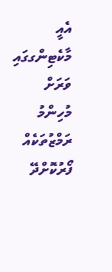އެއީ މާކެޓިންގގައި ވަރަށް މުހިންމު ރަމްޒުތަކެއް ފޯރުކޮށްދޭ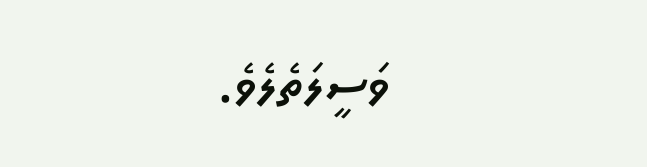ވަސީލަތެލެވެ.